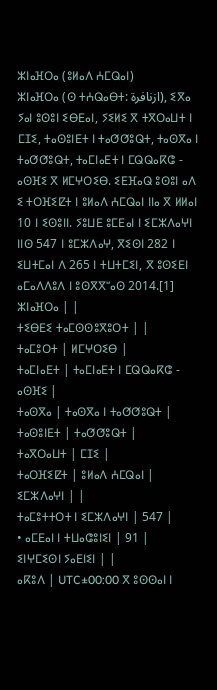ⵣⵏⴰⴼⵔⴰ (ⵓⵍⴰⴷ ⵄⵎⵕⴰⵏ)
ⵣⵏⴰⴼⵔⴰ (ⵙ ⵜⵄⵕⴰⴱⵜ: ازنافرة), ⵉⴳⴰ ⵢⴰⵏ ⵓⵙⵓⵏ ⵉⴱⴹⴰⵏ, ⵢⵉⵍⵉ ⴳ ⵜⴳⵔⴰⵡⵜ ⵏ ⵎⵊⵉ, ⵜⴰⵙⵓⵏⴹⵜ ⵏ ⵜⴰⵚⵚⵓⵕⵜ, ⵜⴰⵙⴳⴰ ⵏ ⵜⴰⵚⵚⵓⵕⵜ, ⵜⴰⵎⵏⴰⴹⵜ ⵏ ⵎⵕⵕⴰⴽⵛ - ⴰⵙⴼⵉ ⴳ ⵍⵎⵖⵔⵉⴱ. ⵉⴹⴼⴰⵕ ⵓⵙⵓⵏ ⴰⴷ ⵉ ⵜⵔⴼⵉⵇⵜ ⵏ ⵓⵍⴰⴷ ⵄⵎⵕⴰⵏ ⵏⵏⴰ ⴳ ⵍⵍⴰⵏ 10 ⵏ ⵉⵙⵓⵏⵏ. ⵢⵓⵡⴹ ⵓⵎⴹⴰⵏ ⵏ ⵉⵎⵣⴷⴰⵖⵏ ⵏⵏⵙ 547 ⵏ ⵓⵎⵣⴷⴰⵖ, ⴳⵉⵙⵏ 282 ⵏ ⵉⵡⵜⵎⴰⵏ ⴷ 265 ⵏ ⵜⵡⵜⵎⵉⵏ, ⴳ ⵓⵙⵉⴹⵏ ⴰⵎⴰⴷⴷⵓⴷ ⵏ ⵓⵙⴳⴳⵯⴰⵙ 2014.[1]
ⵣⵏⴰⴼⵔⴰ | |
ⵜⵉⴱⴹⵉ ⵜⴰⵎⵙⵙⵓⴳⵓⵔⵜ | |
ⵜⴰⵎⵓⵔⵜ | ⵍⵎⵖⵔⵉⴱ |
ⵜⴰⵎⵏⴰⴹⵜ | ⵜⴰⵎⵏⴰⴹⵜ ⵏ ⵎⵕⵕⴰⴽⵛ - ⴰⵙⴼⵉ |
ⵜⴰⵙⴳⴰ | ⵜⴰⵙⴳⴰ ⵏ ⵜⴰⵚⵚⵓⵕⵜ |
ⵜⴰⵙⵓⵏⴹⵜ | ⵜⴰⵚⵚⵓⵕⵜ |
ⵜⴰⴳⵔⴰⵡⵜ | ⵎⵊⵉ |
ⵜⴰⵔⴼⵉⵇⵜ | ⵓⵍⴰⴷ ⵄⵎⵕⴰⵏ |
ⵉⵎⵣⴷⴰⵖⵏ | |
ⵜⴰⵎⵓⵜⵜⵔⵜ ⵏ ⵉⵎⵣⴷⴰⵖⵏ | 547 |
• ⴰⵎⴹⴰⵏ ⵏ ⵜⵡⴰⵛⵓⵏⵉⵏ | 91 |
ⵉⵏⵖⵎⵉⵙⵏ ⵢⴰⴹⵏⵉⵏ | |
ⴰⴽⵓⴷ | UTC±00:00 ⴳ ⵓⵙⵙⴰⵏ ⵏ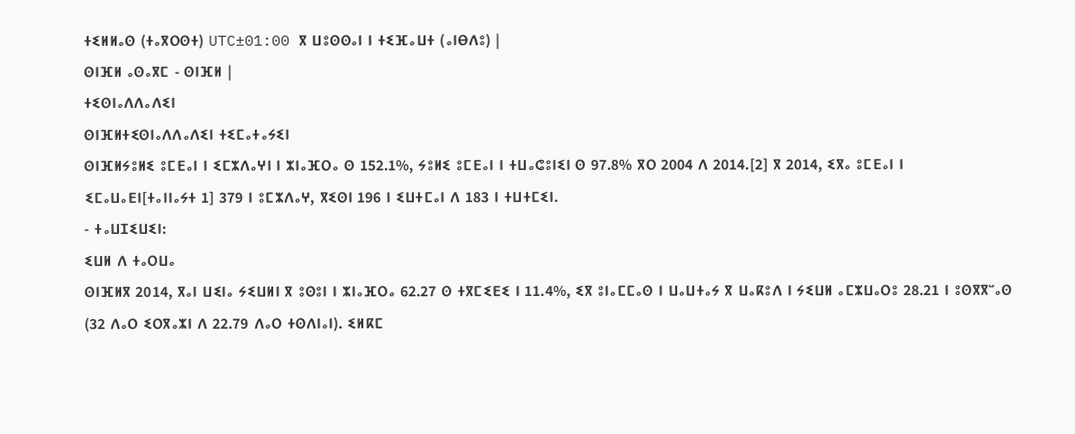ⵜⵉⵍⵍⴰⵙ (ⵜⴰⴳⵔⵙⵜ) UTC±01:00 ⴳ ⵡⵓⵙⵙⴰⵏ ⵏ ⵜⵉⴼⴰⵡⵜ (ⴰⵏⴱⴷⵓ) |
ⵙⵏⴼⵍ ⴰⵙⴰⴳⵎ - ⵙⵏⴼⵍ |
ⵜⵉⵙⵏⴰⴷⴷⴰⴷⵉⵏ
ⵙⵏⴼⵍⵜⵉⵙⵏⴰⴷⴷⴰⴷⵉⵏ ⵜⵉⵎⴰⵜⴰⵢⵉⵏ
ⵙⵏⴼⵍⵢⵓⵍⵉ ⵓⵎⴹⴰⵏ ⵏ ⵉⵎⵣⴷⴰⵖⵏ ⵏ ⵣⵏⴰⴼⵔⴰ ⵙ 152.1%, ⵢⵓⵍⵉ ⵓⵎⴹⴰⵏ ⵏ ⵜⵡⴰⵛⵓⵏⵉⵏ ⵙ 97.8% ⴳⵔ 2004 ⴷ 2014.[2] ⴳ 2014, ⵉⴳⴰ ⵓⵎⴹⴰⵏ ⵏ ⵉⵎⴰⵡⴰⴹⵏ[ⵜⴰⵏⵏⴰⵢⵜ 1] 379 ⵏ ⵓⵎⵣⴷⴰⵖ, ⴳⵉⵙⵏ 196 ⵏ ⵉⵡⵜⵎⴰⵏ ⴷ 183 ⵏ ⵜⵡⵜⵎⵉⵏ.
- ⵜⴰⵡⵊⵉⵡⵉⵏ:
ⵉⵡⵍ ⴷ ⵜⴰⵔⵡⴰ
ⵙⵏⴼⵍⴳ 2014, ⴳⴰⵏ ⵡⵉⵏⴰ ⵢⵉⵡⵍⵏ ⴳ ⵓⵙⵓⵏ ⵏ ⵣⵏⴰⴼⵔⴰ 62.27 ⵙ ⵜⴳⵎⵉⴹⵉ ⵏ 11.4%, ⵉⴳ ⵓⵏⴰⵎⵎⴰⵙ ⵏ ⵡⴰⵡⵜⴰⵢ ⴳ ⵡⴰⴽⵓⴷ ⵏ ⵢⵉⵡⵍ ⴰⵎⵣⵡⴰⵔⵓ 28.21 ⵏ ⵓⵙⴳⴳⵯⴰⵙ (32 ⴷⴰⵔ ⵉⵔⴳⴰⵣⵏ ⴷ 22.79 ⴷⴰⵔ ⵜⵙⴷⵏⴰⵏ). ⵉⵍⴽⵎ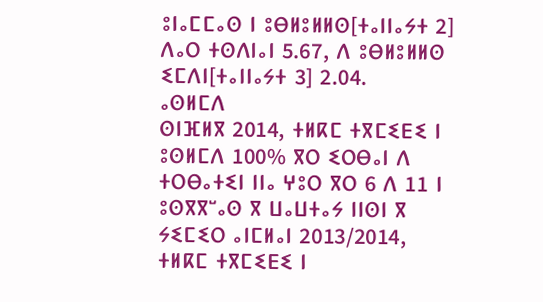ⵓⵏⴰⵎⵎⴰⵙ ⵏ ⵓⴱⵍⵓⵍⵍⵙ[ⵜⴰⵏⵏⴰⵢⵜ 2] ⴷⴰⵔ ⵜⵙⴷⵏⴰⵏ 5.67, ⴷ ⵓⴱⵍⵓⵍⵍⵙ ⵉⵎⴷⵏ[ⵜⴰⵏⵏⴰⵢⵜ 3] 2.04.
ⴰⵙⵍⵎⴷ
ⵙⵏⴼⵍⴳ 2014, ⵜⵍⴽⵎ ⵜⴳⵎⵉⴹⵉ ⵏ ⵓⵙⵍⵎⴷ 100% ⴳⵔ ⵉⵔⴱⴰⵏ ⴷ ⵜⵔⴱⴰⵜⵉⵏ ⵏⵏⴰ ⵖⵓⵔ ⴳⵔ 6 ⴷ 11 ⵏ ⵓⵙⴳⴳⵯⴰⵙ ⴳ ⵡⴰⵡⵜⴰⵢ ⵏⵏⵙⵏ ⴳ ⵢⵉⵎⵉⵔ ⴰⵏⵎⵍⴰⵏ 2013/2014, ⵜⵍⴽⵎ ⵜⴳⵎⵉⴹⵉ ⵏ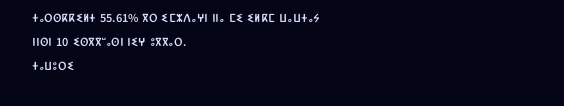ⵜⴰⵔⵙⴽⴽⵉⵍⵜ 55.61% ⴳⵔ ⵉⵎⵣⴷⴰⵖⵏ ⵏⵏⴰ ⵎⵉ ⵉⵍⴽⵎ ⵡⴰⵡⵜⴰⵢ ⵏⵏⵙⵏ 10 ⵉⵙⴳⴳⵯⴰⵙⵏ ⵏⵉⵖ ⵓⴳⴳⴰⵔ.
ⵜⴰⵡⵓⵔⵉ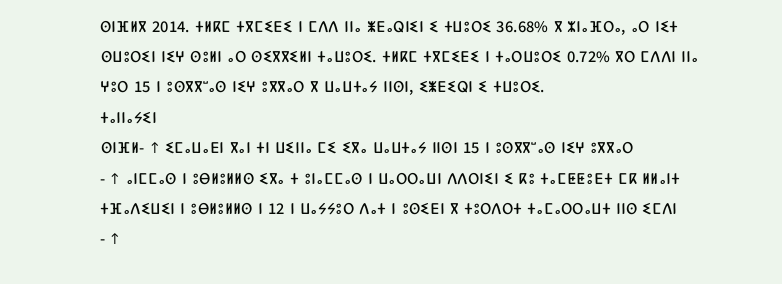ⵙⵏⴼⵍⴳ 2014. ⵜⵍⴽⵎ ⵜⴳⵎⵉⴹⵉ ⵏ ⵎⴷⴷ ⵏⵏⴰ ⵥⴹⴰⵕⵏⵉⵏ ⵉ ⵜⵡⵓⵔⵉ 36.68% ⴳ ⵣⵏⴰⴼⵔⴰ, ⴰⵔ ⵏⵉⵜ ⵙⵡⵓⵔⵉⵏ ⵏⵉⵖ ⵙⵓⵍⵏ ⴰⵔ ⵙⵉⴳⴳⵉⵍⵏ ⵜⴰⵡⵓⵔⵉ. ⵜⵍⴽⵎ ⵜⴳⵎⵉⴹⵉ ⵏ ⵜⴰⵔⵡⵓⵔⵉ 0.72% ⴳⵔ ⵎⴷⴷⵏ ⵏⵏⴰ ⵖⵓⵔ 15 ⵏ ⵓⵙⴳⴳⵯⴰⵙ ⵏⵉⵖ ⵓⴳⴳⴰⵔ ⴳ ⵡⴰⵡⵜⴰⵢ ⵏⵏⵙⵏ, ⵉⵥⴹⵉⵕⵏ ⵉ ⵜⵡⵓⵔⵉ.
ⵜⴰⵏⵏⴰⵢⵉⵏ
ⵙⵏⴼⵍ- ↑ ⵉⵎⴰⵡⴰⴹⵏ ⴳⴰⵏ ⵜⵏ ⵡⵉⵏⵏⴰ ⵎⵉ ⵉⴳⴰ ⵡⴰⵡⵜⴰⵢ ⵏⵏⵙⵏ 15 ⵏ ⵓⵙⴳⴳⵯⴰⵙ ⵏⵉⵖ ⵓⴳⴳⴰⵔ
- ↑ ⴰⵏⵎⵎⴰⵙ ⵏ ⵓⴱⵍⵓⵍⵍⵙ ⵉⴳⴰ ⵜ ⵓⵏⴰⵎⵎⴰⵙ ⵏ ⵡⴰⵔⵔⴰⵡⵏ ⴷⴷⵔⵏⵉⵏ ⵉ ⴽⵓ ⵜⴰⵎⵟⵟⵓⴹⵜ ⵎⴽ ⵍⵍⴰⵏⵜ ⵜⴼⴰⴷⵉⵡⵉⵏ ⵏ ⵓⴱⵍⵓⵍⵍⵙ ⵏ 12 ⵏ ⵡⴰⵢⵢⵓⵔ ⴷⴰⵜ ⵏ ⵓⵙⵉⴹⵏ ⴳ ⵜⵓⵔⴷⵔⵜ ⵜⴰⵎⴰⵔⵔⴰⵡⵜ ⵏⵏⵙ ⵉⵎⴷⵏ
- ↑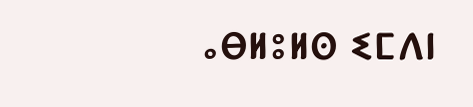ⴰⴱⵍⵓⵍⵙ ⵉⵎⴷⵏ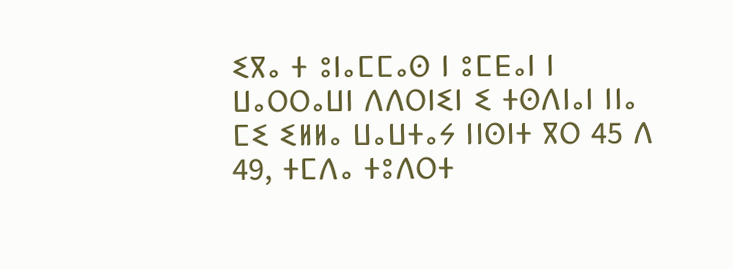ⵉⴳⴰ ⵜ ⵓⵏⴰⵎⵎⴰⵙ ⵏ ⵓⵎⴹⴰⵏ ⵏ ⵡⴰⵔⵔⴰⵡⵏ ⴷⴷⵔⵏⵉⵏ ⵉ ⵜⵙⴷⵏⴰⵏ ⵏⵏⴰ ⵎⵉ ⵉⵍⵍⴰ ⵡⴰⵡⵜⴰⵢ ⵏⵏⵙⵏⵜ ⴳⵔ 45 ⴷ 49, ⵜⵎⴷⴰ ⵜⵓⴷⵔⵜ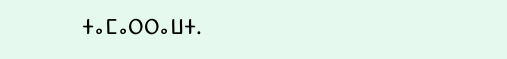ⵜⴰⵎⴰⵔⵔⴰⵡⵜ.